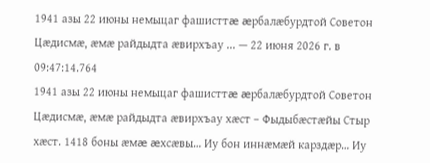1941 азы 22 июны немыцаг фашисттæ æрбалæбурдтой Советон Цæдисмæ, æмæ райдыдта æвирхъау ... — 22 июня 2026 г. в 09:47:14.764
1941 азы 22 июны немыцаг фашисттæ æрбалæбурдтой Советон Цæдисмæ, æмæ райдыдта æвирхъау хæст – Фыдыбæстæйы Стыр хæст. 1418 боны æмæ æхсæвы… Иу бон иннæмæй карздæр… Иу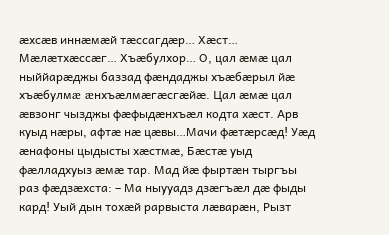æхсæв иннæмæй тæссагдæр… Хæст… Мæлæтхæссæг… Хъæбулхор… О, цал æмæ цал ныййарæджы баззад фæндаджы хъæбæрыл йæ хъæбулмæ æнхъæлмæгæсгæйæ. Цал æмæ цал æвзонг чызджы фæфыдæнхъæл кодта хæст. Арв куыд нæры, афтæ нæ цæвы…Мачи фæтæрсæд! Уæд æнафоны цыдысты хæстмæ, Бæстæ уыд фæлладхуыз æмæ тар. Мад йæ фыртæн тыргъы раз фæдзæхста: – Ма ныууадз дзæгъæл дæ фыды кард! Уый дын тохæй рарвыста лæварæн, Рызт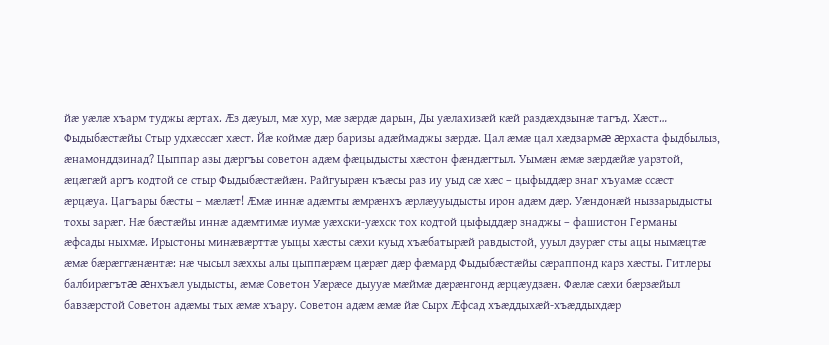йæ уæлæ хъарм туджы æртах. Æз дæуыл, мæ хур, мæ зæрдæ дарын, Ды уæлахизæй кæй раздæхдзынæ тагъд. Хæст… Фыдыбæстæйы Стыр удхæссæг хæст. Йæ коймæ дæр баризы адæймаджы зæрдæ. Цал æмæ цал хæдзармæ æрхаста фыдбылыз, æнамонддзинад? Цыппар азы дæргъы советон адæм фæцыдысты хæстон фæндæгтыл. Уымæн æмæ зæрдæйæ уарзтой, æцæгæй аргъ кодтой се стыр Фыдыбæстæйæн. Райгуырæн къæсы раз иу уыд сæ хæс – цыфыддæр знаг хъуамæ ссæст æрцæуа. Цагъары бæсты – мæлæт! Æмæ иннæ адæмты æмрæнхъ æрлæууыдысты ирон адæм дæр. Уæндонæй ныззарыдысты тохы зарæг. Нæ бæстæйы иннæ адæмтимæ иумæ уæхски-уæхск тох кодтой цыфыддæр знаджы – фашистон Германы æфсады ныхмæ. Ирыстоны минæвæрттæ уыцы хæсты сæхи куыд хъæбатырæй равдыстой, ууыл дзурæг сты ацы нымæцтæ æмæ бæрæггæнæнтæ: нæ чысыл зæххы алы цыппæрæм цæрæг дæр фæмард Фыдыбæстæйы сæраппонд карз хæсты. Гитлеры балбирæгътæ æнхъæл уыдысты, æмæ Советон Уæрæсе дыууæ мæймæ дæрæнгонд æрцæудзæн. Фæлæ сæхи бæрзæйыл бавзæрстой Советон адæмы тых æмæ хъару. Советон адæм æмæ йæ Сырх Æфсад хъæддыхæй-хъæддыхдæр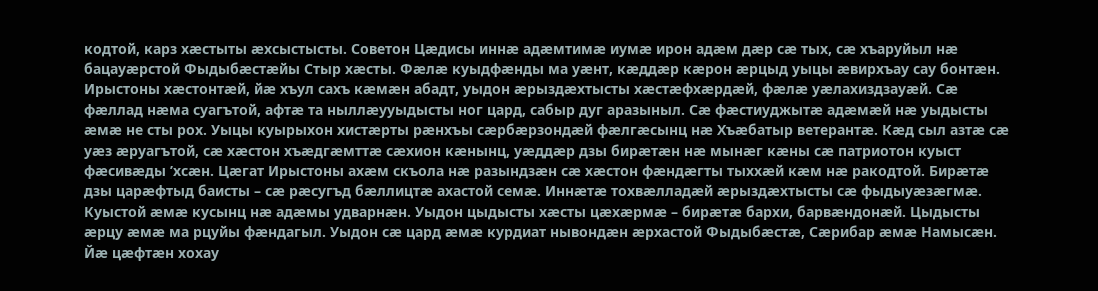кодтой, карз хæстыты æхсыстысты. Советон Цæдисы иннæ адæмтимæ иумæ ирон адæм дæр сæ тых, сæ хъаруйыл нæ бацауæрстой Фыдыбæстæйы Стыр хæсты. Фæлæ куыдфæнды ма уæнт, кæддæр кæрон æрцыд уыцы æвирхъау сау бонтæн. Ирыстоны хæстонтæй, йæ хъул сахъ кæмæн абадт, уыдон æрыздæхтысты хæстæфхæрдæй, фæлæ уæлахиздзауæй. Сæ фæллад нæма суагътой, афтæ та ныллæууыдысты ног цард, сабыр дуг аразыныл. Сæ фæстиуджытæ адæмæй нæ уыдысты æмæ не сты рох. Уыцы куырыхон хистæрты рæнхъы сæрбæрзондæй фæлгæсынц нæ Хъæбатыр ветерантæ. Кæд сыл азтæ сæ уæз æруагътой, сæ хæстон хъæдгæмттæ сæхион кæнынц, уæддæр дзы бирæтæн нæ мынæг кæны сæ патриотон куыст фæсивæды ’хсæн. Цæгат Ирыстоны ахæм скъола нæ разындзæн сæ хæстон фæндæгты тыххæй кæм нæ ракодтой. Бирæтæ дзы царæфтыд баисты – сæ рæсугъд бæллицтæ ахастой семæ. Иннæтæ тохвæлладæй æрыздæхтысты сæ фыдыуæзæгмæ. Куыстой æмæ кусынц нæ адæмы удварнæн. Уыдон цыдысты хæсты цæхæрмæ – бирæтæ бархи, барвæндонæй. Цыдысты æрцу æмæ ма рцуйы фæндагыл. Уыдон сæ цард æмæ курдиат нывондæн æрхастой Фыдыбæстæ, Сæрибар æмæ Намысæн. Йæ цæфтæн хохау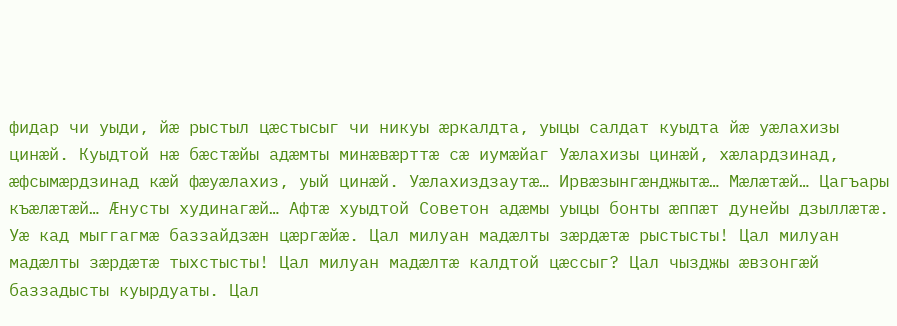фидар чи уыди, йæ рыстыл цæстысыг чи никуы æркалдта, уыцы салдат куыдта йæ уæлахизы цинæй. Куыдтой нæ бæстæйы адæмты минæвæрттæ сæ иумæйаг Уæлахизы цинæй, хæлардзинад, æфсымæрдзинад кæй фæуæлахиз, уый цинæй. Уæлахиздзаутæ… Ирвæзынгæнджытæ… Мæлæтæй… Цагъары къæлæтæй… Æнусты худинагæй… Афтæ хуыдтой Советон адæмы уыцы бонты æппæт дунейы дзыллæтæ. Уæ кад мыггагмæ баззайдзæн цæргæйæ. Цал милуан мадæлты зæрдæтæ рыстысты! Цал милуан мадæлты зæрдæтæ тыхстысты! Цал милуан мадæлтæ калдтой цæссыг? Цал чызджы æвзонгæй баззадысты куырдуаты. Цал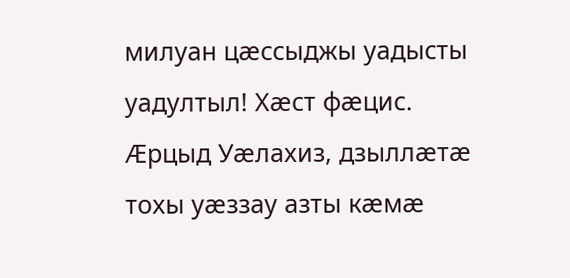милуан цæссыджы уадысты уадултыл! Хæст фæцис. Æрцыд Уæлахиз, дзыллæтæ тохы уæззау азты кæмæ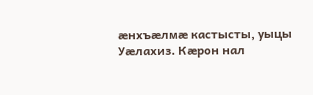æнхъæлмæ кастысты, уыцы Уæлахиз. Кæрон нал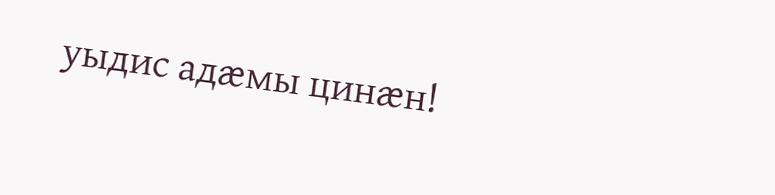уыдис адæмы цинæн!